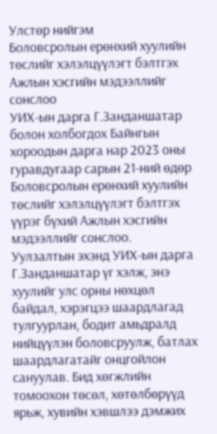Улстөр нийгэм
Боловсролын ерөнхий хуулийн төслийг хэлэлцүүлэгт бэлтгэх Ажлын хэсгийн мэдээллийг сонслоо
УИХ-ын дарга Г.Занданшатар болон холбогдох Байнгын хороодын дарга нар 2023 оны гуравдугаар сарын 21-ний өдөр Боловсролын ерөнхий хуулийн төслийг хэлэлцүүлэгт бэлтгэх үүрэг бүхий Ажлын хэсгийн мэдээллийг сонслоо.
Уулзалтын эхэнд УИХ-ын дарга Г.Занданшатар үг хэлж, энэ хуулийг улс орны нөхцөл байдал, хэрэгцээ шаардлагад тулгуурлан, бодит амьдралд нийцүүлэн боловсруулж, батлах шаардлагатайг онцгойлон сануулав. Бид хөгжлийн томоохон төсөл, хөтөлбөрүүд ярьж, хувийн хэвшлээ дэмжих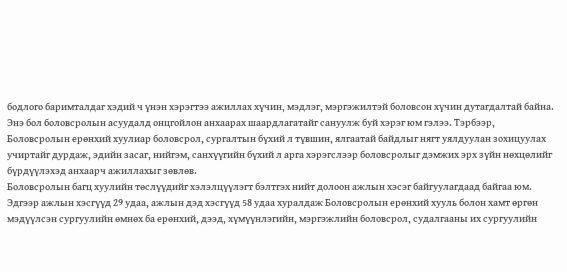бодлого баримталдаг хэдий ч үнэн хэрэгтээ ажиллах хүчин, мэдлэг, мэргэжилтэй боловсон хүчин дутагдалтай байна. Энэ бол боловсролын асуудалд онцгойлон анхаарах шаардлагатайг сануулж буй хэрэг юм гэлээ. Тэрбээр, Боловсролын ерөнхий хуулиар боловсрол, сургалтын бүхий л түвшин, ялгаатай байдлыг нягт уялдуулан зохицуулах учиртайг дурдаж, эдийн засаг, нийгэм, санхүүгийн бүхий л арга хэрэгслээр боловсролыг дэмжих эрх зүйн нөхцөлийг бүрдүүлэхэд анхаарч ажиллахыг зөвлөв.
Боловсролын багц хуулийн төслүүдийг хэлэлцүүлэгт бэлтгэх нийт долоон ажлын хэсэг байгуулагдаад байгаа юм. Эдгээр ажлын хэсгүүд 29 удаа, ажлын дэд хэсгүүд 58 удаа хуралдаж Боловсролын ерөнхий хууль болон хамт өргөн мэдүүлсэн сургуулийн өмнөх ба ерөнхий, дээд, хүмүүнлэгийн, мэргэжлийн боловсрол, судалгааны их сургуулийн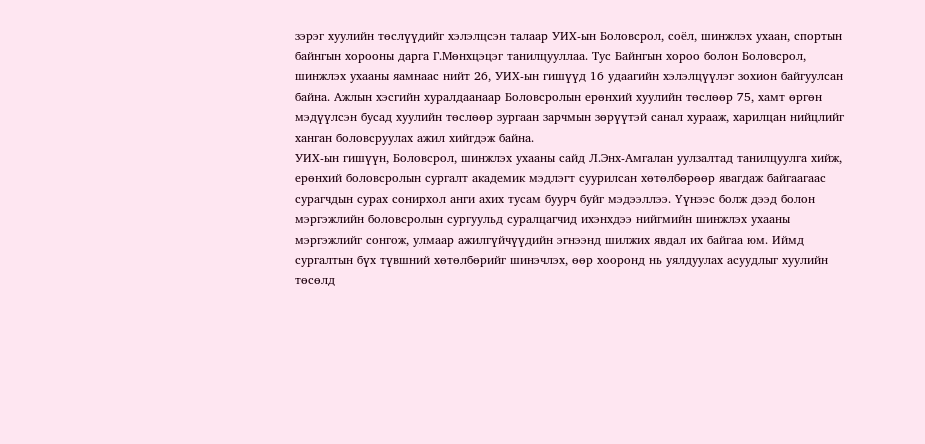зэрэг хуулийн төслүүдийг хэлэлцсэн талаар УИХ-ын Боловсрол, соёл, шинжлэх ухаан, спортын байнгын хорооны дарга Г.Мөнхцэцэг танилцууллаа. Тус Байнгын хороо болон Боловсрол, шинжлэх ухааны яамнаас нийт 26, УИХ-ын гишүүд 16 удаагийн хэлэлцүүлэг зохион байгуулсан байна. Ажлын хэсгийн хуралдаанаар Боловсролын ерөнхий хуулийн төслөөр 75, хамт өргөн мэдүүлсэн бусад хуулийн төслөөр зургаан зарчмын зөрүүтэй санал хурааж, харилцан нийцлийг ханган боловсруулах ажил хийгдэж байна.
УИХ-ын гишүүн, Боловсрол, шинжлэх ухааны сайд Л.Энх-Амгалан уулзалтад танилцуулга хийж, ерөнхий боловсролын сургалт академик мэдлэгт суурилсан хөтөлбөрөөр явагдаж байгаагаас сурагчдын сурах сонирхол анги ахих тусам буурч буйг мэдээллээ. Үүнээс болж дээд болон мэргэжлийн боловсролын сургуульд суралцагчид ихэнхдээ нийгмийн шинжлэх ухааны мэргэжлийг сонгож, улмаар ажилгүйчүүдийн эгнээнд шилжих явдал их байгаа юм. Иймд сургалтын бүх түвшний хөтөлбөрийг шинэчлэх, өөр хооронд нь уялдуулах асуудлыг хуулийн төсөлд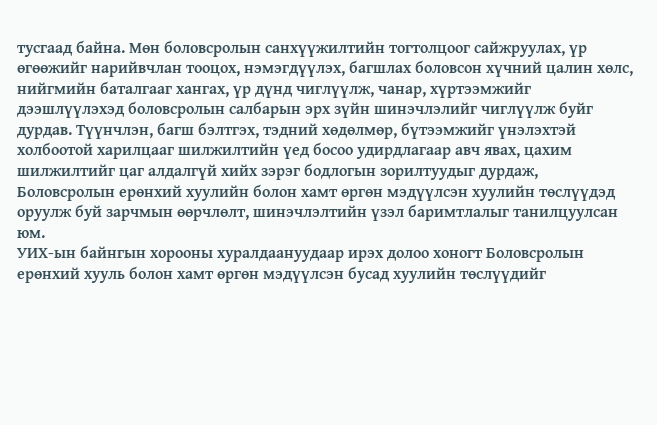тусгаад байна. Мөн боловсролын санхүүжилтийн тогтолцоог сайжруулах, үр өгөөжийг нарийвчлан тооцох, нэмэгдүүлэх, багшлах боловсон хүчний цалин хөлс, нийгмийн баталгааг хангах, үр дүнд чиглүүлж, чанар, хүртээмжийг дээшлүүлэхэд боловсролын салбарын эрх зүйн шинэчлэлийг чиглүүлж буйг дурдав. Түүнчлэн, багш бэлтгэх, тэдний хөдөлмөр, бүтээмжийг үнэлэхтэй холбоотой харилцааг шилжилтийн үед босоо удирдлагаар авч явах, цахим шилжилтийг цаг алдалгүй хийх зэрэг бодлогын зорилтуудыг дурдаж, Боловсролын ерөнхий хуулийн болон хамт өргөн мэдүүлсэн хуулийн төслүүдэд оруулж буй зарчмын өөрчлөлт, шинэчлэлтийн үзэл баримтлалыг танилцуулсан юм.
УИХ-ын байнгын хорооны хуралдаануудаар ирэх долоо хоногт Боловсролын ерөнхий хууль болон хамт өргөн мэдүүлсэн бусад хуулийн төслүүдийг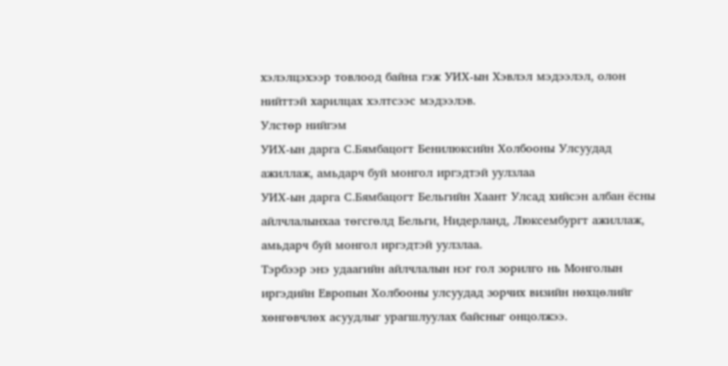хэлэлцэхээр товлоод байна гэж УИХ-ын Хэвлэл мэдээлэл, олон нийттэй харилцах хэлтсээс мэдээлэв.
Улстөр нийгэм
УИХ-ын дарга С.Бямбацогт Бенилюксийн Холбооны Улсуудад ажиллаж, амьдарч буй монгол иргэдтэй уулзлаа
УИХ-ын дарга С.Бямбацогт Бельгийн Хаант Улсад хийсэн албан ёсны айлчлалынхаа төгсгөлд Бельги, Нидерланд, Люксембургт ажиллаж, амьдарч буй монгол иргэдтэй уулзлаа.
Тэрбээр энэ удаагийн айлчлалын нэг гол зорилго нь Монголын иргэдийн Европын Холбооны улсуудад зорчих визийн нөхцөлийг хөнгөвчлөх асуудлыг урагшлуулах байсныг онцолжээ.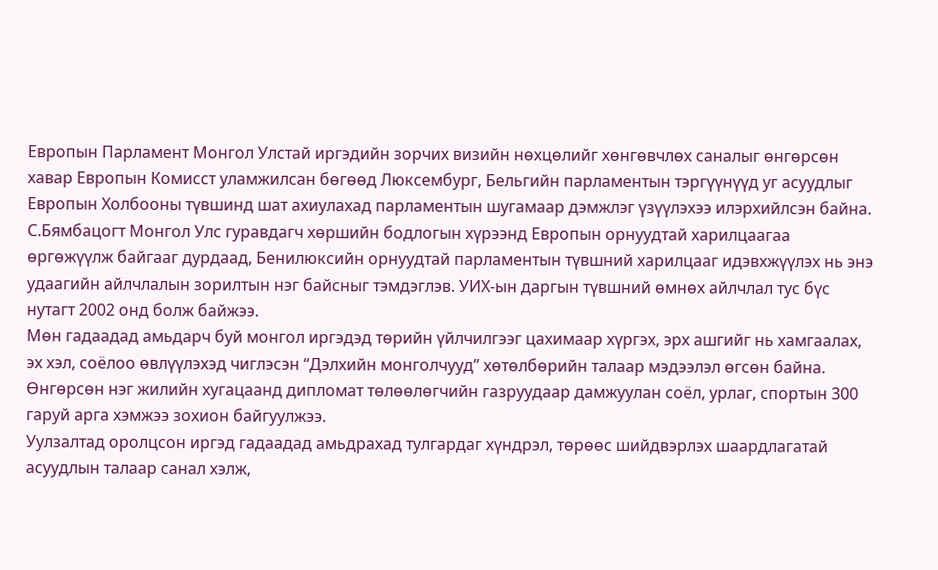Европын Парламент Монгол Улстай иргэдийн зорчих визийн нөхцөлийг хөнгөвчлөх саналыг өнгөрсөн хавар Европын Комисст уламжилсан бөгөөд Люксембург, Бельгийн парламентын тэргүүнүүд уг асуудлыг Европын Холбооны түвшинд шат ахиулахад парламентын шугамаар дэмжлэг үзүүлэхээ илэрхийлсэн байна.
С.Бямбацогт Монгол Улс гуравдагч хөршийн бодлогын хүрээнд Европын орнуудтай харилцаагаа өргөжүүлж байгааг дурдаад, Бенилюксийн орнуудтай парламентын түвшний харилцааг идэвхжүүлэх нь энэ удаагийн айлчлалын зорилтын нэг байсныг тэмдэглэв. УИХ-ын даргын түвшний өмнөх айлчлал тус бүс нутагт 2002 онд болж байжээ.
Мөн гадаадад амьдарч буй монгол иргэдэд төрийн үйлчилгээг цахимаар хүргэх, эрх ашгийг нь хамгаалах, эх хэл, соёлоо өвлүүлэхэд чиглэсэн “Дэлхийн монголчууд” хөтөлбөрийн талаар мэдээлэл өгсөн байна. Өнгөрсөн нэг жилийн хугацаанд дипломат төлөөлөгчийн газруудаар дамжуулан соёл, урлаг, спортын 300 гаруй арга хэмжээ зохион байгуулжээ.
Уулзалтад оролцсон иргэд гадаадад амьдрахад тулгардаг хүндрэл, төрөөс шийдвэрлэх шаардлагатай асуудлын талаар санал хэлж,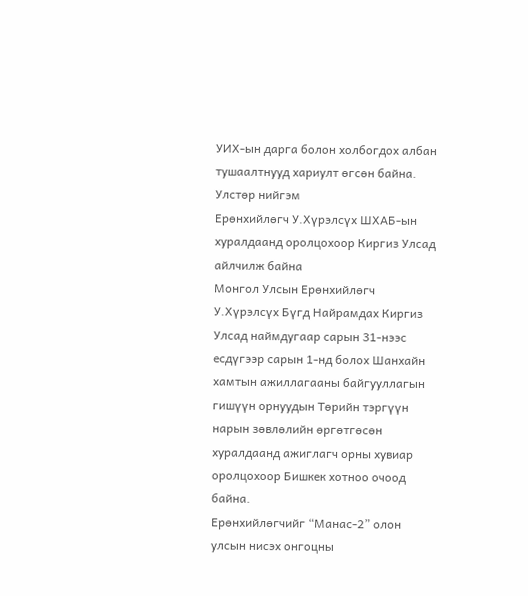УИХ-ын дарга болон холбогдох албан тушаалтнууд хариулт өгсөн байна.
Улстөр нийгэм
Ерөнхийлөгч У.Хүрэлсүх ШХАБ-ын хуралдаанд оролцохоор Киргиз Улсад айлчилж байна
Монгол Улсын Ерөнхийлөгч У.Хүрэлсүх Бүгд Найрамдах Киргиз Улсад наймдугаар сарын 31-нээс есдүгээр сарын 1-нд болох Шанхайн хамтын ажиллагааны байгууллагын гишүүн орнуудын Төрийн тэргүүн нарын зөвлөлийн өргөтгөсөн хуралдаанд ажиглагч орны хувиар оролцохоор Бишкек хотноо очоод байна.
Ерөнхийлөгчийг “Манас-2” олон улсын нисэх онгоцны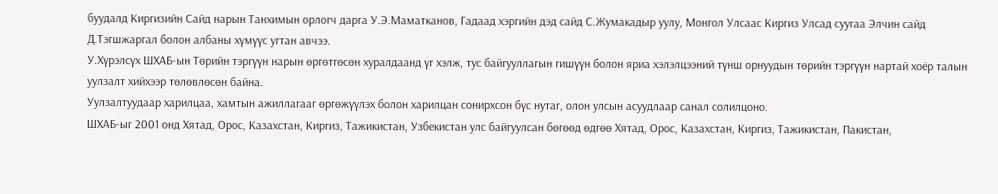буудалд Киргизийн Сайд нарын Танхимын орлогч дарга У.Э.Маматканов, Гадаад хэргийн дэд сайд С.Жумакадыр уулу, Монгол Улсаас Киргиз Улсад суугаа Элчин сайд Д.Тэгшжаргал болон албаны хүмүүс угтан авчээ.
У.Хүрэлсүх ШХАБ-ын Төрийн тэргүүн нарын өргөтгөсөн хуралдаанд үг хэлж, тус байгууллагын гишүүн болон яриа хэлэлцээний түнш орнуудын төрийн тэргүүн нартай хоёр талын уулзалт хийхээр төлөвлөсөн байна.
Уулзалтуудаар харилцаа, хамтын ажиллагааг өргөжүүлэх болон харилцан сонирхсон бүс нутаг, олон улсын асуудлаар санал солилцоно.
ШХАБ-ыг 2001 онд Хятад, Орос, Казахстан, Киргиз, Тажикистан, Узбекистан улс байгуулсан бөгөөд өдгөө Хятад, Орос, Казахстан, Киргиз, Тажикистан, Пакистан,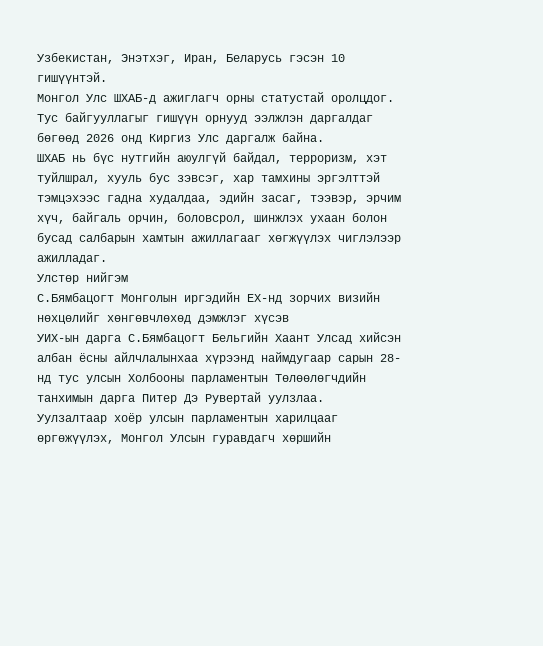Узбекистан, Энэтхэг, Иран, Беларусь гэсэн 10 гишүүнтэй.
Монгол Улс ШХАБ-д ажиглагч орны статустай оролцдог. Тус байгууллагыг гишүүн орнууд ээлжлэн даргалдаг бөгөөд 2026 онд Киргиз Улс даргалж байна.
ШХАБ нь бүс нутгийн аюулгүй байдал, терроризм, хэт туйлшрал, хууль бус зэвсэг, хар тамхины эргэлттэй тэмцэхээс гадна худалдаа, эдийн засаг, тээвэр, эрчим хүч, байгаль орчин, боловсрол, шинжлэх ухаан болон бусад салбарын хамтын ажиллагааг хөгжүүлэх чиглэлээр ажилладаг.
Улстөр нийгэм
С.Бямбацогт Монголын иргэдийн ЕХ-нд зорчих визийн нөхцөлийг хөнгөвчлөхөд дэмжлэг хүсэв
УИХ-ын дарга С.Бямбацогт Бельгийн Хаант Улсад хийсэн албан ёсны айлчлалынхаа хүрээнд наймдугаар сарын 28-нд тус улсын Холбооны парламентын Төлөөлөгчдийн танхимын дарга Питер Дэ Рувертай уулзлаа.
Уулзалтаар хоёр улсын парламентын харилцааг өргөжүүлэх, Монгол Улсын гуравдагч хөршийн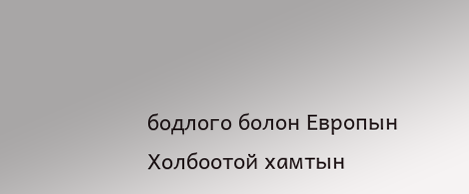бодлого болон Европын Холбоотой хамтын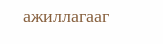ажиллагааг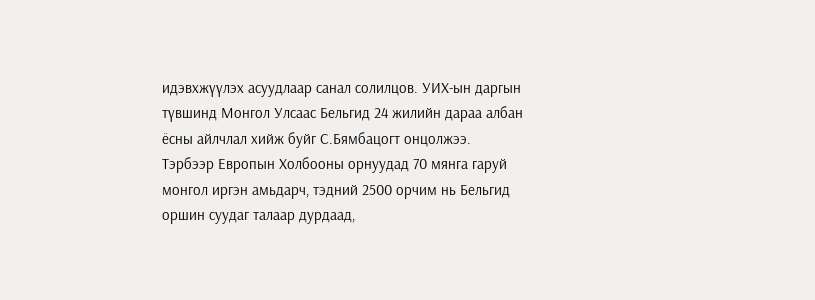идэвхжүүлэх асуудлаар санал солилцов. УИХ-ын даргын түвшинд Монгол Улсаас Бельгид 24 жилийн дараа албан ёсны айлчлал хийж буйг С.Бямбацогт онцолжээ.
Тэрбээр Европын Холбооны орнуудад 70 мянга гаруй монгол иргэн амьдарч, тэдний 2500 орчим нь Бельгид оршин суудаг талаар дурдаад,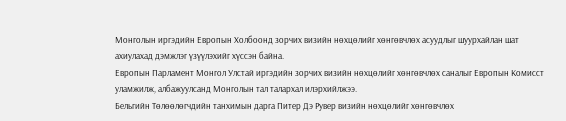Монголын иргэдийн Европын Холбоонд зорчих визийн нөхцөлийг хөнгөвчлөх асуудлыг шуурхайлан шат ахиулахад дэмжлэг үзүүлэхийг хүссэн байна.
Европын Парламент Монгол Улстай иргэдийн зорчих визийн нөхцөлийг хөнгөвчлөх саналыг Европын Комисст уламжилж, албажуулсанд Монголын тал талархал илэрхийлжээ.
Бельгийн Төлөөлөгчдийн танхимын дарга Питер Дэ Рувер визийн нөхцөлийг хөнгөвчлөх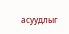асуудлыг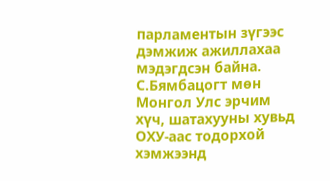парламентын зүгээс дэмжиж ажиллахаа мэдэгдсэн байна.
С.Бямбацогт мөн Монгол Улс эрчим хүч, шатахууны хувьд ОХУ-аас тодорхой хэмжээнд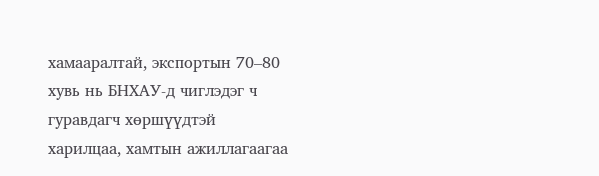хамааралтай, экспортын 70–80 хувь нь БНХАУ-д чиглэдэг ч гуравдагч хөршүүдтэй харилцаа, хамтын ажиллагаагаа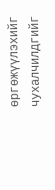өргөжүүлэхийг чухалчилдгийг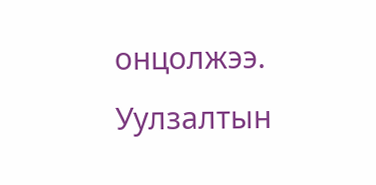онцолжээ.
Уулзалтын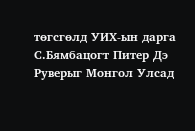төгсгөлд УИХ-ын дарга С.Бямбацогт Питер Дэ Руверыг Монгол Улсад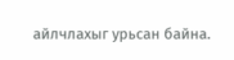айлчлахыг урьсан байна.